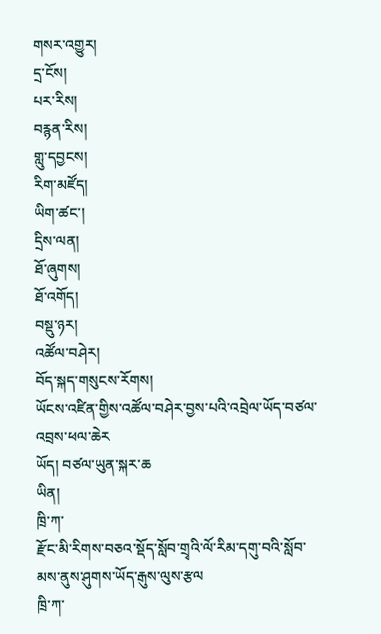གསར་འགྱུར།
དྲ་ངོས།
པར་རིས།
བརྙན་རིས།
གླུ་དབྱངས།
རིག་མཛོད།
ཡིག་ཚང་།
དྲིས་ལན།
ཐོ་ཞུགས།
ཐོ་འགོད།
བསྡུ་ཉར།
འཚོལ་བཤེར།
བོད་སྐད་གསུངས་རོགས།
ཡོངས་འཛིན་གྱིས་འཚོལ་བཤེར་བྱས་པའི་འབྲེལ་ཡོད་བཙལ་འབྲས་ཕལ་ཆེར
ཡོད། བཙལ་ཡུན་སྐར་ཆ
ཡིན།
ཁྲི་ཀ་
རྫོང་མི་རིགས་བཅའ་སྡོད་སློབ་གྲྭའི་ལོ་རིམ་དགུ་བའི་སློབ་མས་ནུས་ཤུགས་ཡོད་རྒུས་ལུས་རྩལ
ཁྲི་ཀ་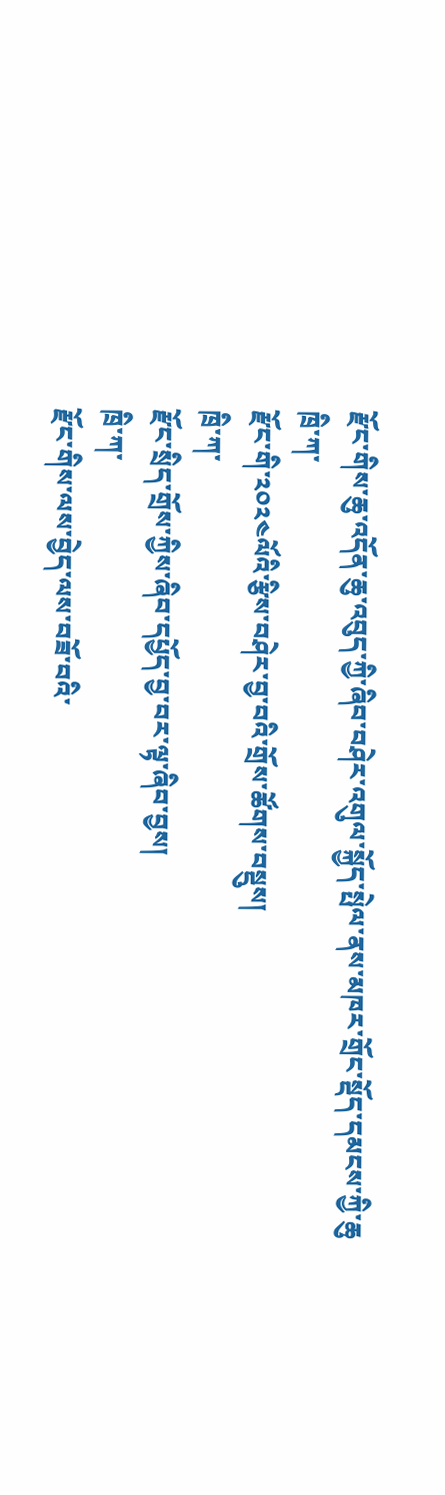རྫོང་གིས་ཆུ་འདོན་ཆུ་འབུད་ཀྱི་ཞིབ་བཤེར་འགུལ་སྐྱོད་སྤེལ་ནས་མཁར་གྲོང་སྡོད་དམངས་ཀྱི་ཆུ
ཁྲི་ཀ་
རྫོང་གི་༢༠༢༤ལོའི་རྩིས་བཤེར་བྱ་བའི་གྲོས་ཚོགས་བསྡུས།
ཁྲི་ཀ་
རྫོང་སྲིད་གྲོས་ཀྱིས་ཞིབ་དཔྱོད་བྱ་བར་ལྟ་ཞིབ་བྱས།
ཁྲི་ཀ་
རྫོང་གིས་ལས་བྱེད་ལས་བཟོ་བའི་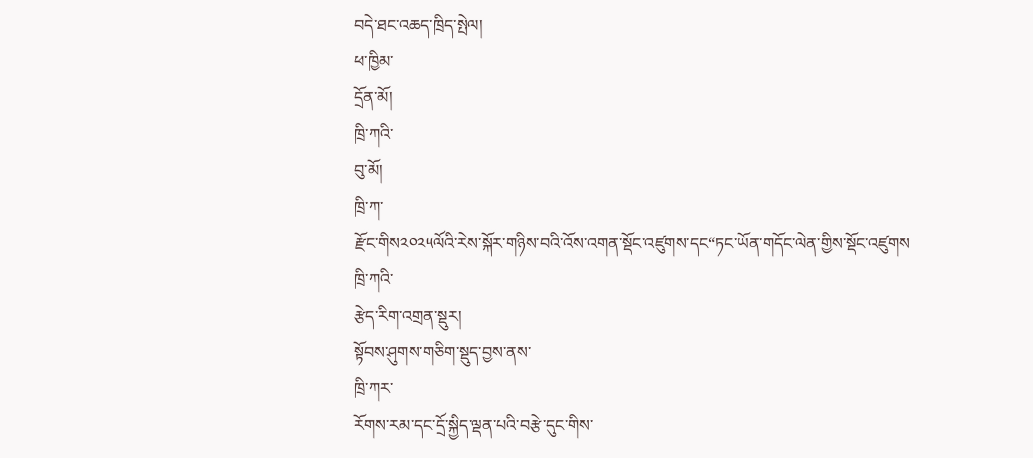བདེ་ཐང་འཆད་ཁྲིད་སྤེལ།
ཕ་ཁྱིམ་
དྲོན་མོ།
ཁྲི་ཀའི་
བུ་མོ།
ཁྲི་ཀ་
རྫོང་གིས༢༠༢༥ལོའི་རེས་སྐོར་གཉིས་བའི་འོས་འགན་སྡོང་འཛུགས་དང“ཏང་ཡོན་གདོང་ལེན་གྱིས་སྡོང་འཛུགས
ཁྲི་ཀའི་
རྩེད་རིག་འགྲན་སྡུར།
སྟོབས་ཤུགས་གཅིག་སྡུད་བྱས་ནས་
ཁྲི་ཀར་
རོགས་རམ་དང་དྲོ་སྐྱིད་ལྡན་པའི་བརྩེ་དུང་གིས་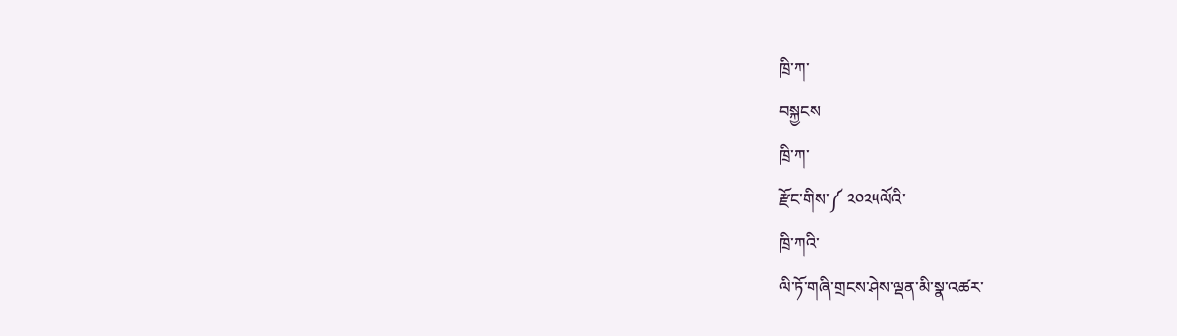ཁྲི་ཀ་
བསྐྱངས
ཁྲི་ཀ་
རྫོང་གིས་༼ ༢༠༢༥ལོའི་
ཁྲི་ཀའི་
ལི་ཏོ་གཞི་གྲངས་ཤེས་ལྡན་མི་སྣ་འཚར་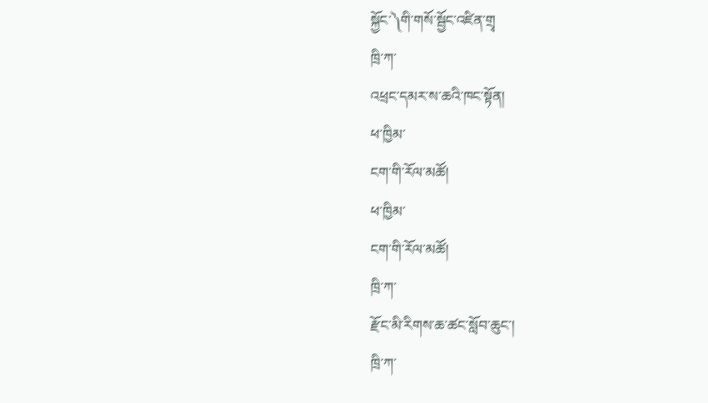སྐྱོང་༽གི་གསོ་སྦྱོང་འཛིན་གྲྭ
ཁྲི་ཀ་
འཕྲང་དམར་ས་ཆའི་ཁང་སྟོན།
ཕ་ཁྱིམ་
ངག་གི་རོལ་མཚོ།
ཕ་ཁྱིམ་
ངག་གི་རོལ་མཚོ།
ཁྲི་ཀ་
རྫོང་མི་རིགས་ཆ་ཚང་སློབ་ཆུང་།
ཁྲི་ཀ་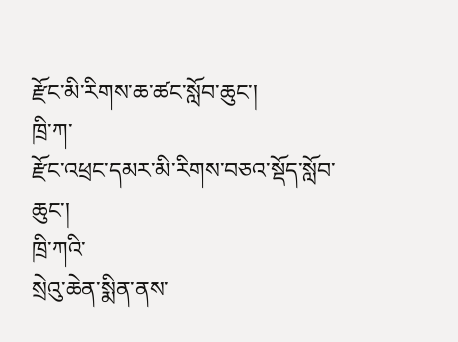རྫོང་མི་རིགས་ཆ་ཚང་སློབ་ཆུང་།
ཁྲི་ཀ་
རྫོང་འཕྲང་དམར་མི་རིགས་བཅའ་སྡོད་སློབ་ཆུང་།
ཁྲི་ཀའི་
སྲེའུ་ཆེན་སྨིན་ནས་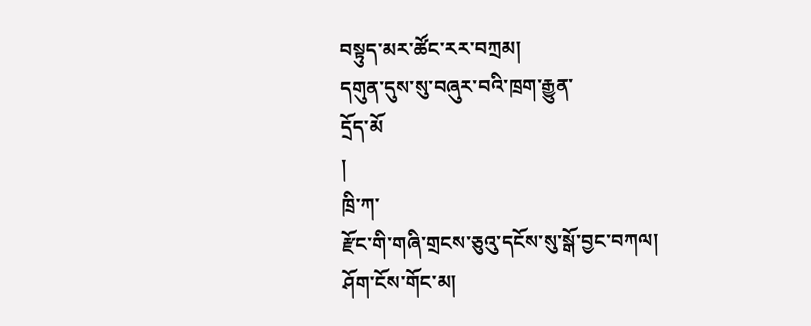བསྟུད་མར་ཚོང་རར་བཀྲམ།
དགུན་དུས་སུ་བཞུར་བའི་ཁྲག་རྒྱུན་
དྲོད་མོ
།
ཁྲི་ཀ་
རྫོང་གི་གཞི་གྲངས་ཅུའུ་དངོས་སུ་སྒོ་བྱང་བཀལ།
ཤོག་ངོས་གོང་མ།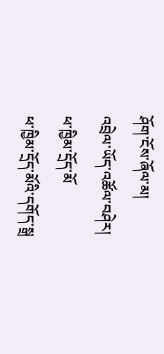ཤོག་ངོས་ཞོལ་མ།
འབྲེལ་ཡོད་འཚོལ་བཤེར།
ཕ་ཁྱིམ་དྲོད་མོ
ཕ་ཁྱིམ་དྲོད་མོའི་དགོད་སྒྲ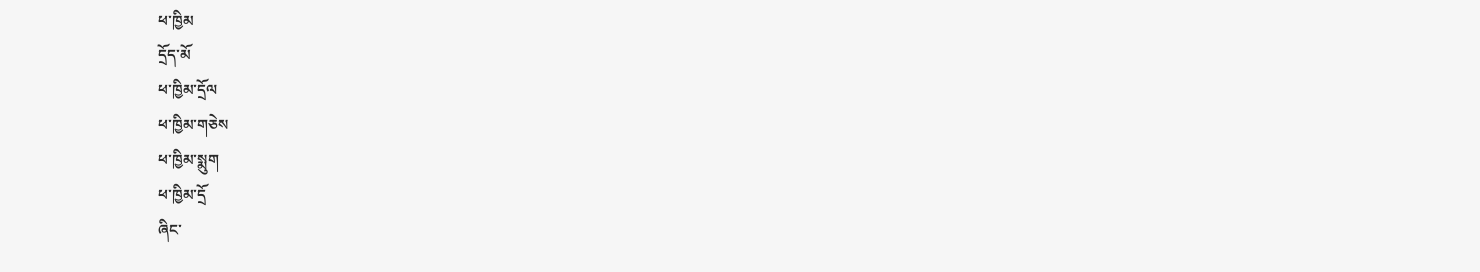ཕ་ཁྱིམ
དྲོད་མོ
ཕ་ཁྱིམ་དྲོལ
ཕ་ཁྱིམ་གཅེས
ཕ་ཁྱིམ་སྨུག
ཕ་ཁྱིམ་དྲོ
ཞིང་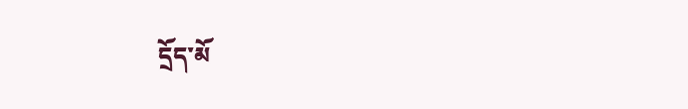དྲོད་མོ